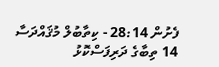ފެށުން 28:14 - ކިތާބުލް މުޤައްދަސާ
14 ތިބާގެ ދަރިފަސްކޮޅު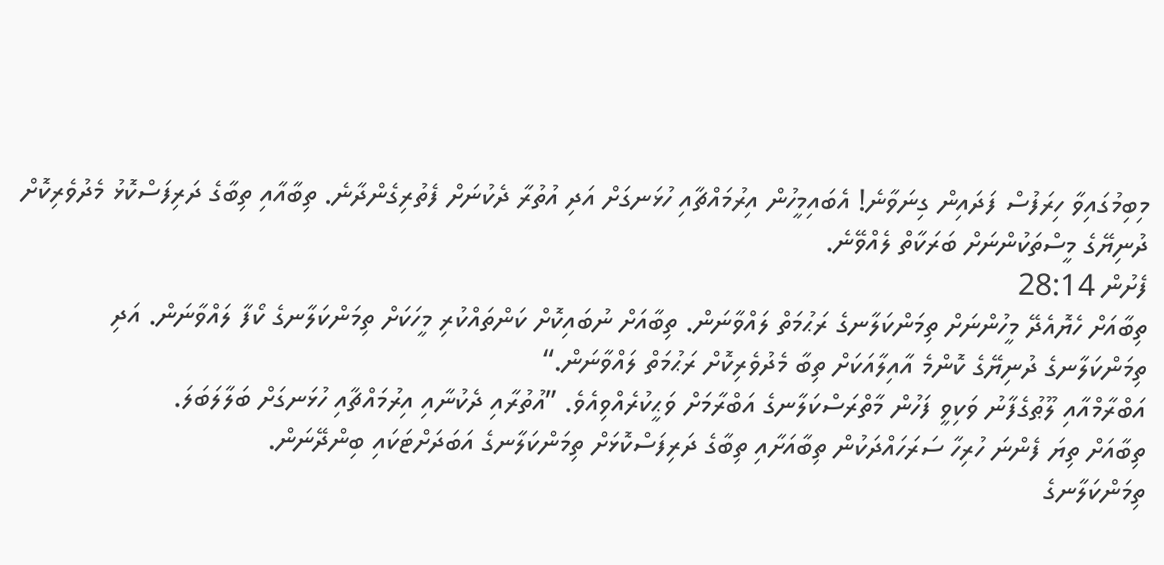މިބިމުގައިވާ ހިރަފުސް ފަދައިން ގިނަވާނެ! އެބައިމީހުން އިރުމައްޗާއި ހުޅަނގަށް އަދި އުތުރާ ދެކުނަށް ފެތުރިގެންދާނެ. ތިބާއާއި ތިބާގެ ދަރިފަސްކޮޅު މެދުވެރިކޮށް ދުނިޔޭގެ މީސްތަކުންނަށް ބަރަކާތް ލެއްވޭނެ.
ފެށުން 28:14
ތިބާއަށް ހެޔޮއެދޭ މީހުންނަށް ތިމަންކަލާނގެ ރަޙުމަތް ލައްވާނަން. ތިބާއަށް ނުބައިކޮށް ކަންތައްކުރި މީހަކަށް ތިމަންކަލާނގެ ކޯފާ ލައްވާނަން. އަދި ތިމަންކަލާނގެ ދުނިޔޭގެ ކޮންމެ އާއިލާއަކަށް ތިބާ މެދުވެރިކޮށް ރަޙުމަތް ލައްވާނަން.“
އަބްރާމްއާއި ލޫޠުގެފާނު ވަކިވީ ފަހުން މާތްރަސްކަލާނގެ އަބްރާމަށް ވަޙީކުރެއްވިއެވެ. ”އުތުރާއި ދެކުނާއި އިރުމައްޗާއި ހުޅަނގަށް ބަލާލަބަލަ.
ތިބާއަށް ތިޔަ ފެންނަ ހުރިހާ ސަރަހައްދަކުން ތިބާއަށާއި ތިބާގެ ދަރިފަސްކޮޅަށް ތިމަންކަލާނގެ އަބަދަށްޓަކައި ބިންދޭނަން.
ތިމަންކަލާނގެ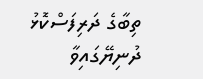ތިބާގެ ދަރިފަސްކޮޅު ދުނިޔޭގައިވާ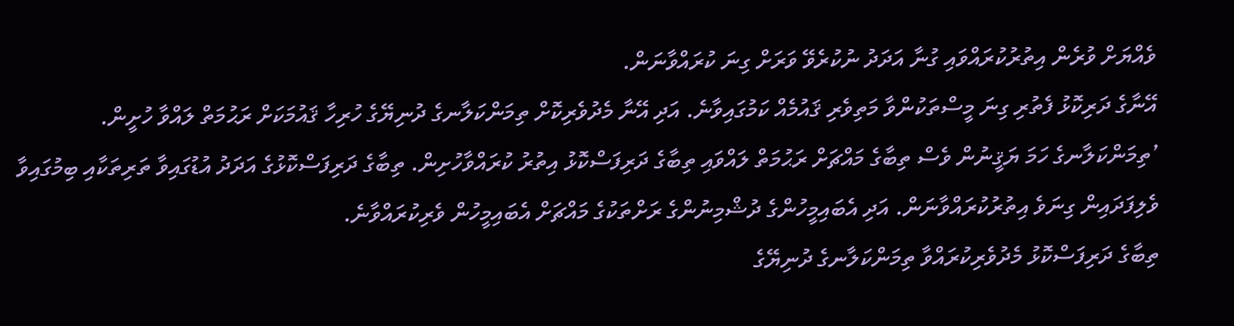ވެއްޔަށް ވުރެން އިތުރުކުރައްވައި ގުނާ އަދަދު ނުކުރެވޭ ވަރަށް ގިނަ ކުރައްވާނަން.
އޭނާގެ ދަރިކޮޅު ފެތުރި ގިނަ މީސްތަކުންވާ މަތިވެރި ޤައުމެއް ކަމުގައިވާނެ. އަދި އޭނާ މެދުވެރިކޮށް ތިމަންކަލާނގެ ދުނިޔޭގެ ހުރިހާ ޤައުމަކަށް ރަޙުމަތް ލައްވާ ހުށީން.
’ތިމަންކަލާނގެ ހަމަ ޔަޤީނުން ވެސް ތިބާގެ މައްޗަށް ރަޙުމަތް ލައްވައި ތިބާގެ ދަރިފަސްކޮޅު އިތުރު ކުރައްވާހުށިން. ތިބާގެ ދަރިފަސްކޮޅުގެ އަދަދު އުޑުގައިވާ ތަރިތަކާއި ބިމުގައިވާ ވެލިފަދައިން ގިނަވެ އިތުރުކުރައްވާނަން. އަދި އެބައިމީހުންގެ ދުޝްމިނުންގެ ރަށްތަކުގެ މައްޗަށް އެބައިމީހުން ވެރިކުރައްވާނެ.
ތިބާގެ ދަރިފަސްކޮޅު މެދުވެރިކުރައްވާ ތިމަންކަލާނގެ ދުނިޔޭގެ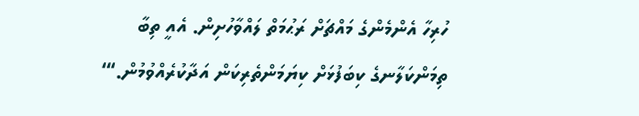ހުރިހާ އެންމެންގެ މައްޗަށް ރަޙުމަތް ލައްވާހުށިން. އެއީ ތިބާ ތިމަންކަލާނގެ ކިބަފުޅަށް ކިޔަމަންތެރިކަން އަދާކުރެއްވުމުން.‘“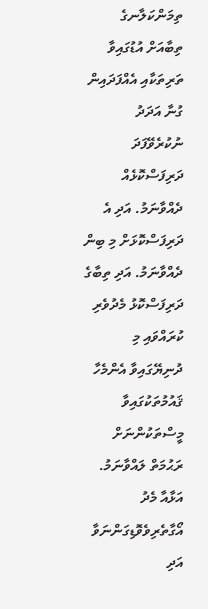ތިމަންކަލާނގެ ތިބާއަށް އުޑުގައިވާ ތަރިތަކާއި އެއްފަދައިން ގުނާ އަދަދު ނުކުރެވޭފަދަ ދަރިފަސްކޮޅެއް ދެއްވާނަމު. އަދި އެ ދަރިފަސްކޮޅަށް މި ބިން ދެއްވާނަމު. އަދި ތިބާގެ ދަރިފަސްކޮޅު މެދުވެރި ކުރައްވައި މި ދުނިޔޭގައިވާ އެންމެހާ ޤައުމުތަކުގައިވާ މީސްތަކުންނަށް ރަޙުމަތް ލައްވާނަމު.
އަޅާއާ މެދު އޯގާތެރިވެވޮޑިގަންނަވާ އަދި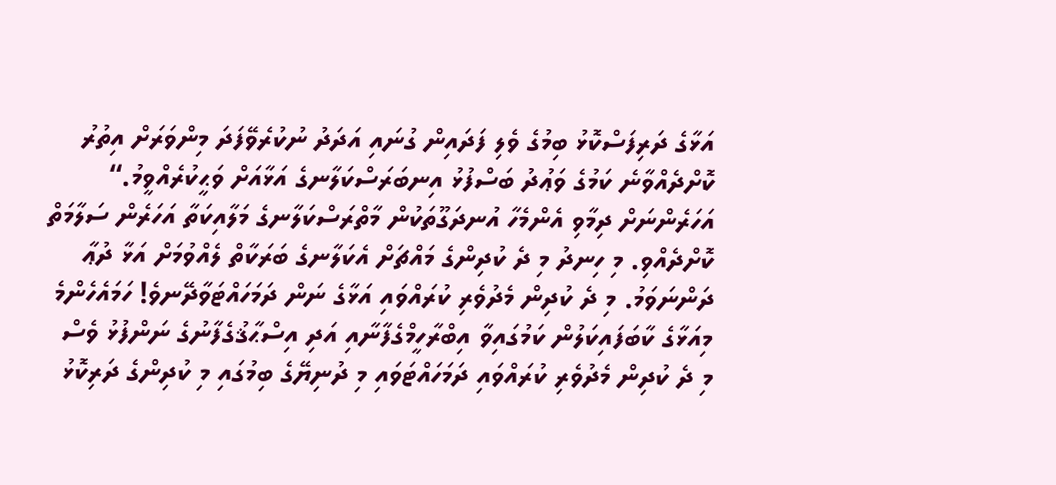އަޅާގެ ދަރިފަސްކޮޅު ބިމުގެ ވެލި ފަދައިން ގުނައި އަދަދު ނުކުރެވޭފަދަ މިންވަރަށް އިތުރު ކޮށްދެއްވާނެ ކަމުގެ ވަޢުދު ބަސްފުޅު އިނބަރަސްކަލާނގެ އަޅާއަށް ވަޙީކުރެއްވީމު.“
އަހަރެންނަށް ދިމާވި އެންމެހާ އުނދަގޫތަކުން މާތްރަސްކަލާނގެ މަލާއިކަތާ އަހަރެން ސަލާމަތް ކޮށްދެއްވި. މި ހިނދު މި ދެ ކުދިންގެ މައްޗަށް އެކަލާނގެ ބަރަކާތް ލެއްވުމަށް އަޅާ ދުޢާ ދަންނަވަމު. މި ދެ ކުދިން މެދުވެރި ކުރައްވައި އަޅާގެ ނަން ދަމަހައްޓަވާދޭނވެ! ހަމައެހެންމެ މިއަޅާގެ ކާބަފައިކަލުން ކަމުގައިވާ އިބްރާހީމްގެފާނާއި އަދި އިސްޙާޤުގެފާނުގެ ނަންފުޅު ވެސް މި ދެ ކުދިން މެދުވެރި ކުރައްވައި ދަމަހައްޓަވައި މި ދުނިޔޭގެ ބިމުގައި މި ކުދިންގެ ދަރިކޮޅު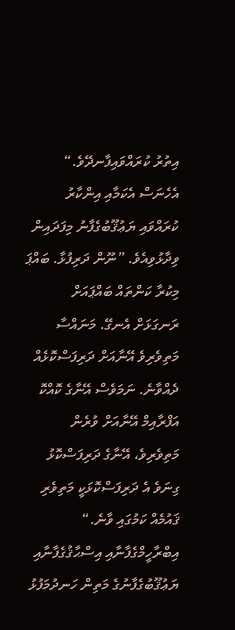އިތުރު ކުރައްވައިފާނދޭވެ.“
އެހެނަސް އެކަމާއި އިންކާރު ކުރައްވައި ޔަޢުޤޫބުގެފާނު މިފަދައިން ވިދާޅުވިއެވެ. ”ނޫން ދަރިފުޅާ. ބައްޕަ މިކުރާ ކަންތައް ބައްޕައަށް ރަނގަޅަށް އެނގޭ. މަނައްސާ މަތިވެރިވެ އޭނާއަށް ދަރިފަސްކޮޅެއް ދެއްވާނެ. ނަމަވެސް އޭނާގެ ކޮއްކޮ އަފްރާއިމް އޭނާއަށް ވުރެން މަތިވެރިވެ، އޭނާގެ ދަރިފަސްކޮޅު ގިނަވެ އެ ދަރިފަސްކޮޅަކީ މަތިވެރި ޤައުމެއް ކަމުގައި ވާނެ.“
އިބްރާހީމްގެފާނާއި އިސްޙާޤުގެފާނާއި ޔަޢުޤޫބުގެފާނުގެ މަތިން ހަނދުމަފުޅު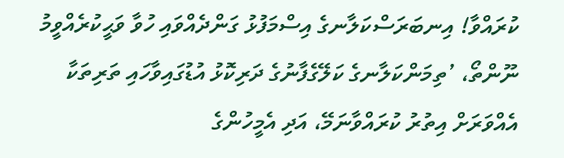ކުރައްވާ! އިނބަރަސްކަލާނގެ އިސްމަފުޅު ގަންދެއްވައި ހުވާ ވަޙީކުރެއްވީމު ނޫންތޯ، ’ތިމަންކަލާނގެ ކަލޭގެފާނުގެ ދަރިކޮޅު އުޑުގައިވާހައި ތަރިތަކާ އެއްވަރަށް އިތުރު ކުރައްވާނަމޭ، އަދި އެމީހުންގެ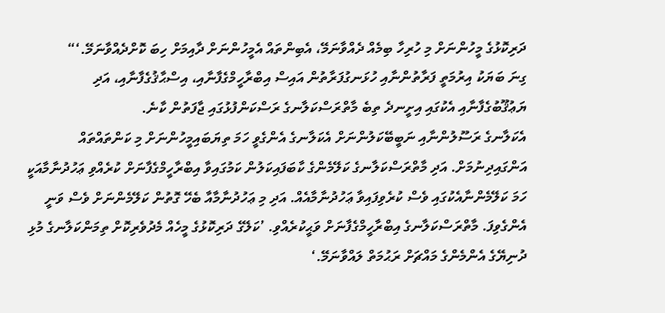ދަރިކޮޅުގެ މީހުންނަށް މި ހުރިހާ ބިމެއް ދެއްވާނަމޭ، އެބިންތައް އެމީހުންނަށް ދާއިމަށް ހިބަ ކޮށްދެއްވާނަމޭ.‘“
ގިނަ ބަޔަކު އިރުމަތީ ފަރާތުންނާއި ހުޅަނގުފަރާތުން އައިސް އިބްރާހީމްގެފާނާއި، އިސްޙާޤުގެފާނާއި، އަދި ޔަޢުޤޫބުގެފާނާއި އެކުގައި އިށީނދެ ތިބެ މާތްރަސްކަލާނގެ ރަސްކަންފުޅުގައި ޖާފަތުން ކާނެ.
އެކަލާނގެ ރަސޫލުންނާއި ނަބީބޭކަލުންނަށް އެކަލާނގެ އެންގެވީ ހަމަ ތިޔަބައިމީހުންނަށް މި ކަންތައްތައް އަންގައިދިނުމަށް. އަދި މާތްރަސްކަލާނގެ ކަލޭމެންގެ ކާބަފައިކަލުން ކަމުގައިވާ އިބްރާހީމްގެފާނަށް ކުރެއްވި ޢަހުދުނާމާއަކީ ހަމަ ކަލޭމެންނާއެކުގައި ވެސް ކުރެވިފައިވާ ޢަހުދުނާމާއެއް. އަދި މި ޢަހުދުނާމާއާ ބެހޭ ގޮތުން ކަލޭމެންނަށް ވެސް ވަނީ އެންގެވިފަ. މާތްރަސްކަލާނގެ އިބްރާހީމްގެފާނަށް ވަޙީކުރެއްވި. ’ކަލޭގެ ދަރިކޮޅުގެ މީހެއް މެދުވެރިކޮށް ތިމަންކަލާނގެ މުޅި ދުނިޔޭގެ އެންމެންގެ މައްޗަށް ރަޙުމަތް ލައްވާނަމޭ.‘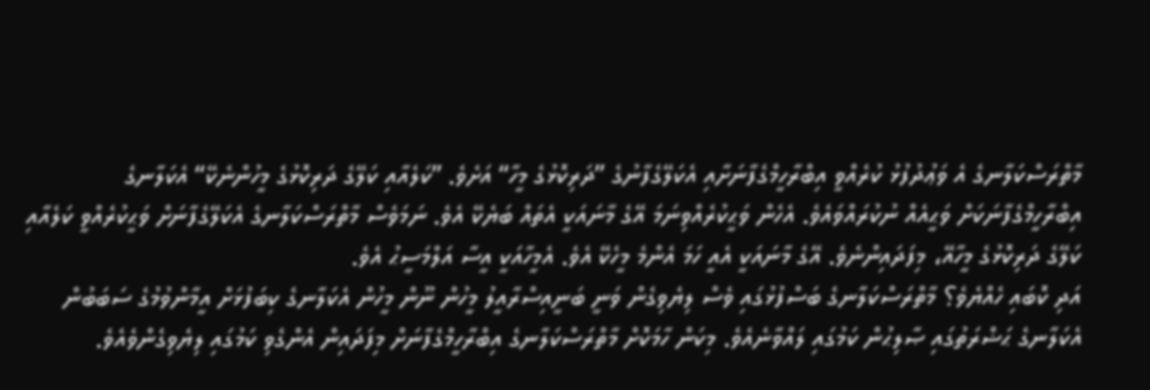މާތްރަސްކަލާނގެ އެ ވަޢުދުފުޅު ކުރެއްވީ އިބްރާހީމްގެފާނަށާއި އެކަލޭގެފާނުގެ ”ދަރިކޮޅުގެ މީހާ“ އަށެވެ. ”ކަލެއާއި ކަލޭގެ ދަރިކޮޅުގެ މީހުންނެކޭ“ އެކަލާނގެ އިބްރާހީމްގެފާނަކަށް ވަޙީއެއް ނުކުރައްވައެވެ. އެހެން ވަޙީކުރެއްވިނަމަ އޭގެ މާނައަކީ އެތައް ބަޔެކޭ އެވެ. ނަމަވެސް މާތްރަސްކަލާނގެ އެކަލޭގެފާނަށް ވަޙީކުރެއްވީ ކަލެއާއި ކަލޭގެ ދަރިކޮޅުގެ މީހާއޭ، މިފަދައިންނެވެ. އޭގެ މާނައަކީ އެއީ ހަމަ އެންމެ މީހެކޭ އެވެ. އެމީހާއަކީ އީސާ އަލްމަސީޙު އެވެ.
އަދި ކޮބައި ހެއްޔެވެ؟ މާތްރަސްކަލާނގެ ބަސްފުޅުގައި ވެސް ލިޔެވިގެން ވަނީ ބަނީއިސްރާއީލު މީހުން ނޫން މީހުން އެކަލާނގެ ކިބަފުޅަށް އީމާންވުމުގެ ސަބަބުން އެކަލާނގެ ޙަޟްރަތުގައި ޞާލިޙުން ކަމުގައި ލައްވާނެއެވެ. މިކަން ހާމަކޮށް މާތްރަސްކަލާނގެ އިބްރާހީމްގެފާނަށް މިފަދައިން އެންގެވި ކަމުގައި ލިޔެވިގެންވެއެވެ.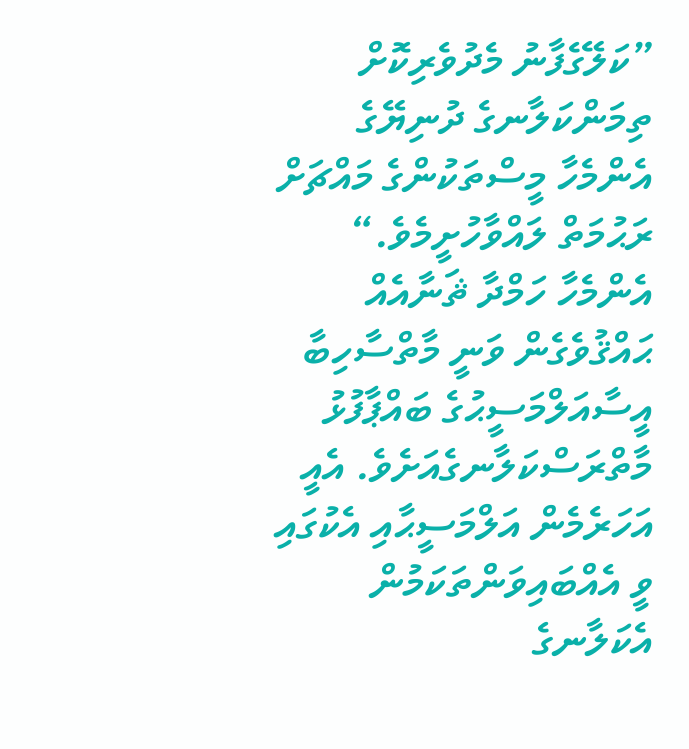”ކަލޭގެފާނު މެދުވެރިކޮށް ތިމަންކަލާނގެ ދުނިޔޭގެ އެންމެހާ މީސްތަކުންގެ މައްޗަށް ރަޙުމަތް ލައްވާހުށީމެވެ.“
އެންމެހާ ހަމްދާ ޘަނާއެއް ޙައްޤުވެގެން ވަނީ މާތްސާހިބާ އީސާއަލްމަސީޙުގެ ބައްޕާފުޅު މާތްރަސްކަލާނގެއަށެވެ. އެއީ އަހަރެމެން އަލްމަސީޙާއި އެކުގައި ވީ އެއްބައިވަންތަކަމުން އެކަލާނގެ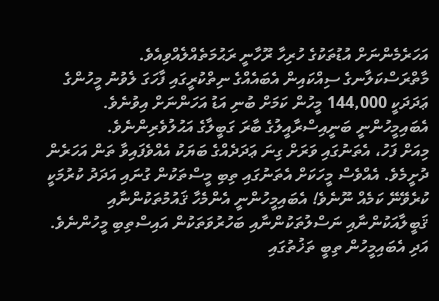އަހަރެމެންނަށް އުޑުތަކުގެ ހުރިހާ ރޫހާނީ ރަޙުމަތެއްލެއްވިއެވެ.
މާތްރަސްކަލާނގެ ސިއްކައިން އެބައެއްގެ ނިތްކުރީގައި ފާހަގަ ލެވުނު މީހުންގެ ޢަދަދަކީ 144,000 މީހުން ކަމަށް ބުނި އަޑު އަހަންނަށް އިވުނެވެ. އެބައިމީހުންނީ ބަނީއިސްރާއީލުގެ ބާރަ ގަބީލާގެ އަޙުލުވެރިންނެވެ.
މިއަށް ފަހު، އެތަނުގައި ވަރަށް ގިނަ ޢަދަދެއްގެ ބަޔަކު އެއްވެފައިވާ ތަން އަހަރެން ދުށީމެވެ. އެއްވެސް މީހަކަށް އެތަނުގައި ތިބި މީސްތަކުން ގުނައި އަދަދު ކުރުމަކީ ކުރެވޭނޭ ކަމެއް ނޫނެވެ! އެބައިމީހުންނީ އެންމެހާ ޤައުމުތަކުންނާއި ޤަބީލާއަކުންނާއި ނަސްލުތަކުންނާއި ބަހުރުވަތަކުން އައިސްތިބި މީހުންނެވެ. އަދި އެބައިމީހުން ތިބީ ތަޚުތުގައި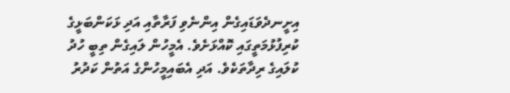އިށީނދެވަޑައިގެން އިންނެވި ފަރާތާއި އަދި ޅަކަންބަޅީގެ ކުރިފުޅުމަތީގައި ކޮއްޅަށެވެ. އެމީހުން ލައިގެން ތިބީ ހުދު ކުލައިގެ ރިދާތަކެވެ. އަދި އެބައިމީހުންގެ އަތުން ކަދުރު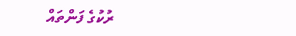ރުކުގެ ފަންތައް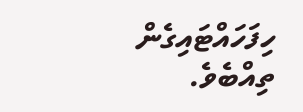ހިފަހައްޓައިގެން ތިއްބެވެ.